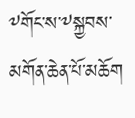༸གོང་ས་༸སྐྱབས་མགོན་ཆེན་པོ་མཆོག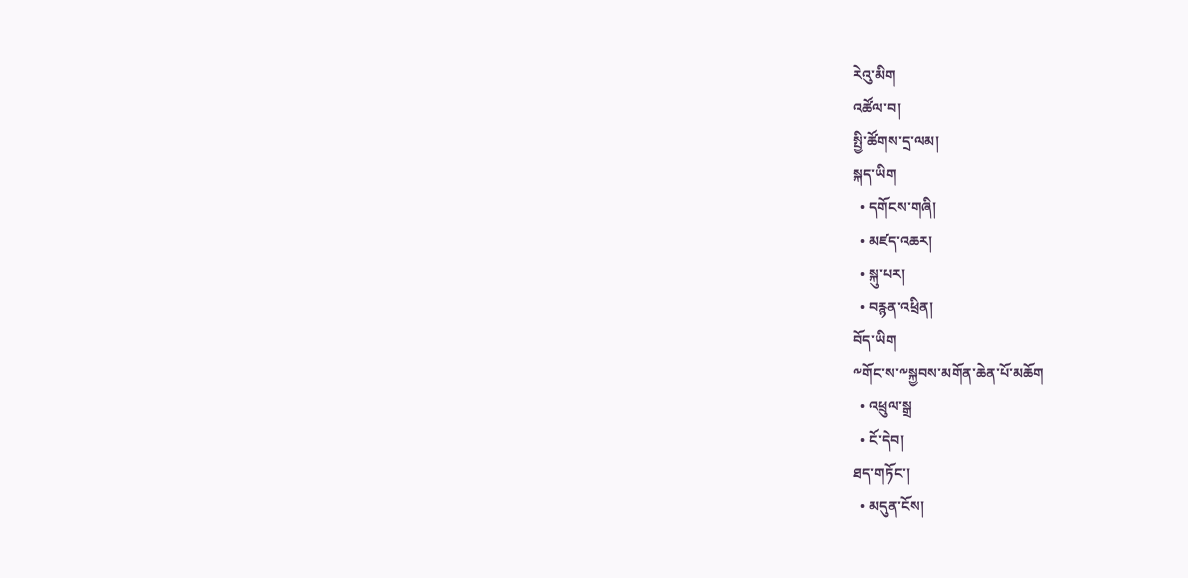རེའུ་མིག
འཚོལ་བ།
སྤྱི་ཚོགས་དྲ་ལམ།
སྐད་ཡིག
  • དགོངས་གཞི།
  • མཛད་འཆར།
  • སྐུ་པར།
  • བརྙན་འཕྲིན།
བོད་ཡིག
༸གོང་ས་༸སྐྱབས་མགོན་ཆེན་པོ་མཆོག
  • འཕྲུལ་སྒྲ
  • ངོ་དེབ།
ཐད་གཏོང་།
  • མདུན་ངོས།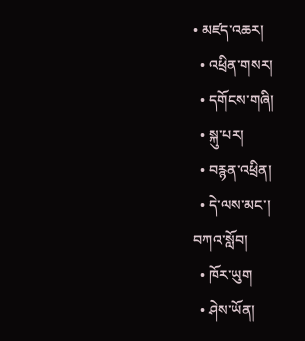• མཛད་འཆར།
  • འཕྲིན་གསར།
  • དགོངས་གཞི།
  • སྐུ་པར།
  • བརྙན་འཕྲིན།
  • དེ་ལས་མང་།
བཀའ་སློབ།
  • ཁོར་ཡུག
  • ཤེས་ཡོན།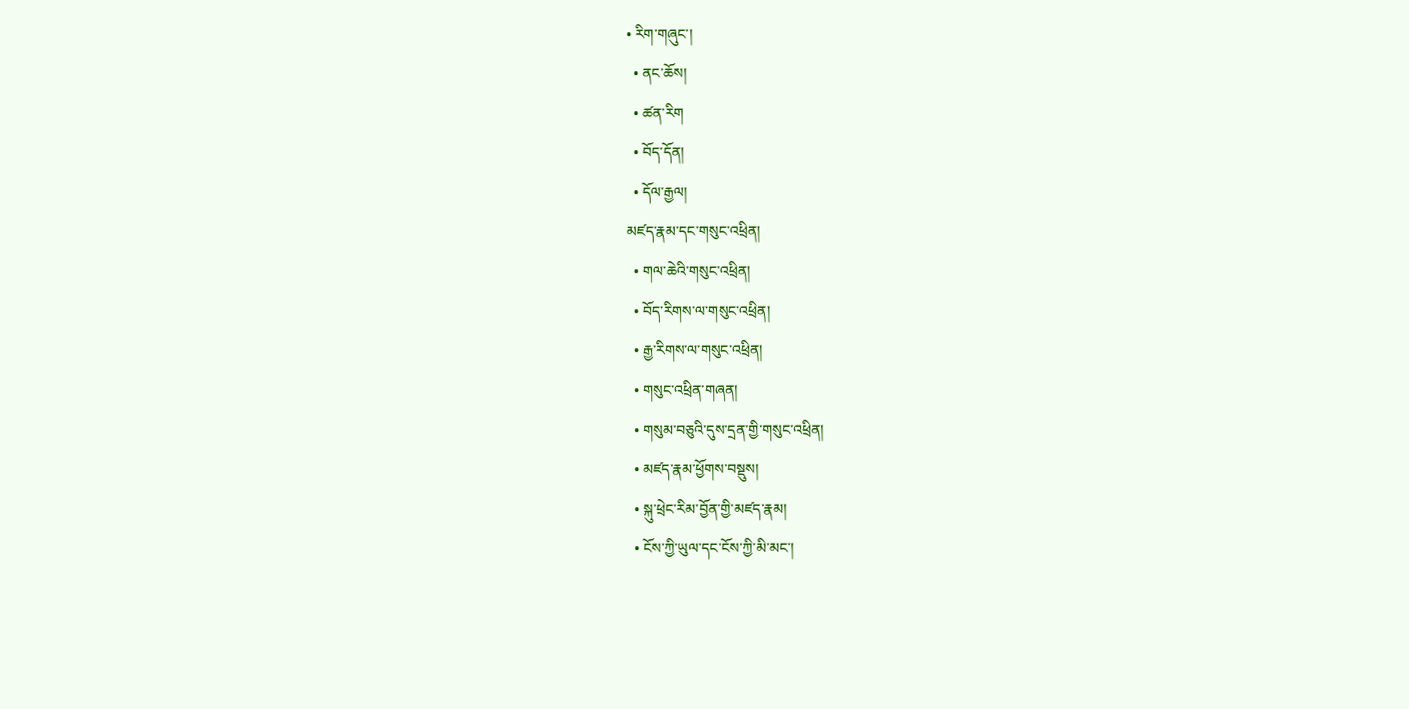• རིག་གཞུང་།
  • ནང་ཆོས།
  • ཚན་རིག
  • བོད་དོན།
  • དོལ་རྒྱལ།
མཛད་རྣམ་དང་གསུང་འཕྲིན།
  • གལ་ཆེའི་གསུང་འཕྲིན།
  • བོད་རིགས་ལ་གསུང་འཕྲིན།
  • རྒྱ་རིགས་ལ་གསུང་འཕྲིན།
  • གསུང་འཕྲིན་གཞན།
  • གསུམ་བཅུའི་དུས་དྲན་གྱི་གསུང་འཕྲིན།
  • མཛད་རྣམ་ཕྱོགས་བསྡུས།
  • སྐུ་ཕྲེང་རིམ་བྱོན་གྱི་མཛད་རྣམ།
  • ངོས་ཀྱི་ཡུལ་དང་ངོས་ཀྱི་མི་མང་།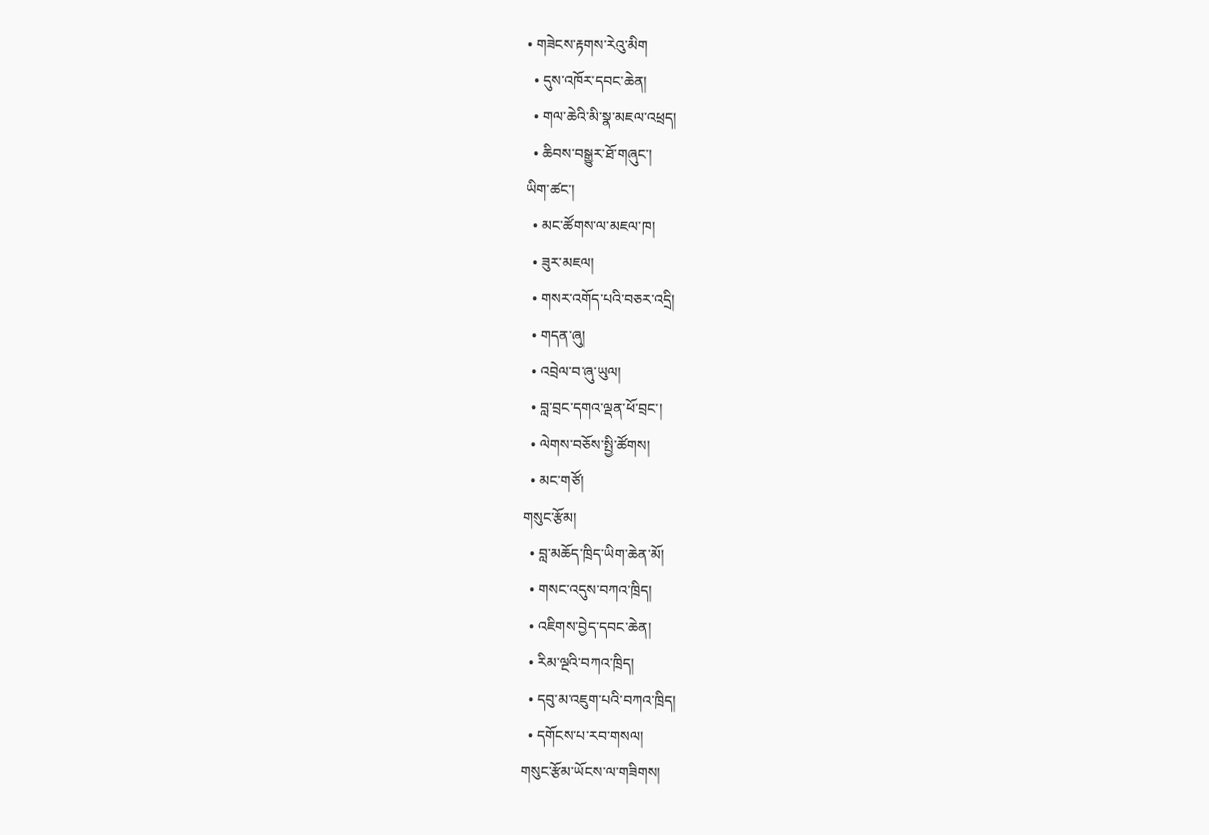• གཟེངས་རྟགས་རེའུ་མིག
  • དུས་འཁོར་དབང་ཆེན།
  • གལ་ཆེའི་མི་སྣ་མཇལ་འཕྲད།
  • ཆིབས་བསྒྱུར་ཐོ་གཞུང་།
ཡིག་ཚང་།
  • མང་ཚོགས་ལ་མཇལ་ཁ།
  • ཟུར་མཇལ།
  • གསར་འགོད་པའི་བཅར་འདྲི།
  • གདན་ཞུ།
  • འབྲེལ་བ་ཞུ་ཡུལ།
  • བླ་བྲང་དགའ་ལྡན་ཕོ་བྲང་།
  • ལེགས་བཅོས་སྤྱི་ཚོགས།
  • མང་གཙོ།
གསུང་རྩོམ།
  • བླ་མཆོད་ཁྲིད་ཡིག་ཆེན་མོ།
  • གསང་འདུས་བཀའ་ཁྲིད།
  • འཇིགས་བྱེད་དབང་ཆེན།
  • རིམ་ལྔའི་བཀའ་ཁྲིད།
  • དབུ་མ་འཇུག་པའི་བཀའ་ཁྲིད།
  • དགོངས་པ་རབ་གསལ།
གསུང་རྩོམ་ཡོངས་ལ་གཟིགས།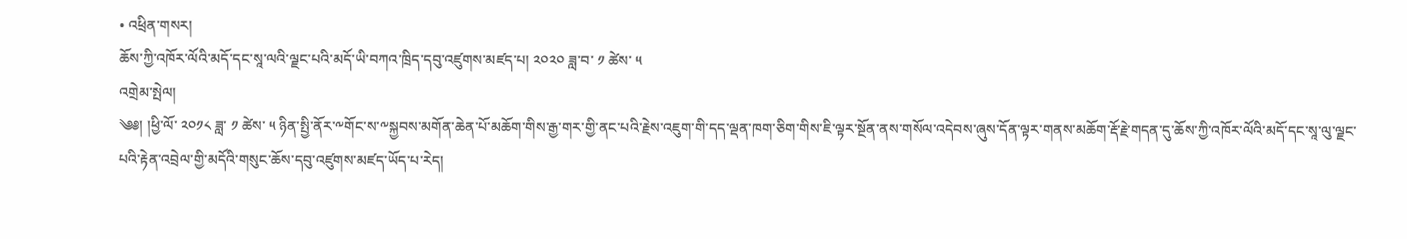• འཕྲིན་གསར།
ཆོས་ཀྱི་འཁོར་ལོའི་མདོ་དང་སཱ་ལའི་ལྗང་པའི་མདོ་ཡི་བཀའ་ཁྲིད་དབུ་འཛུགས་མཛད་པ། ༢༠༢༠ ཟླ་བ་ ༡ ཚེས་ ༥
འགྲེམ་སྤེལ།
༄༅། །ཕྱི་ལོ་ ༢༠༡༨ ཟླ་ ༡ ཚེས་ ༥ ཉིན་སྤྱི་ནོར་༸གོང་ས་༸སྐྱབས་མགོན་ཆེན་པོ་མཆོག་གིས་རྒྱ་གར་གྱི་ནང་པའི་རྗེས་འཇུག་གི་དད་ལྡན་ཁག་ཅིག་གིས་ཇི་ལྟར་སྔོན་ནས་གསོལ་འདེབས་ཞུས་དོན་ལྟར་གནས་མཆོག་རྡོ་རྗེ་གདན་དུ་ཆོས་ཀྱི་འཁོར་ལོའི་མདོ་དང་སཱ་ལུ་ལྗང་པའི་རྟེན་འབྲེལ་གྱི་མདོའི་གསུང་ཆོས་དབུ་འཛུགས་མཛད་ཡོད་པ་རེད།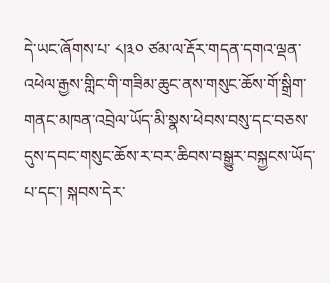དེ་ཡང་ཞོགས་པ་ ༨།༣༠ ཙམ་ལ་རྡོར་གདན་དགའ་ལྡན་འཕེལ་རྒྱས་གླིང་གི་གཟིམ་ཆུང་ནས་གསུང་ཆོས་གོ་སྒྲིག་གནང་མཁན་འབྲེལ་ཡོད་མི་སྣས་ཕེབས་བསུ་དང་བཅས་དུས་དབང་གསུང་ཆོས་ར་བར་ཆིབས་བསྒྱུར་བསྐྱངས་ཡོད་པ་དང་། སྐབས་དེར་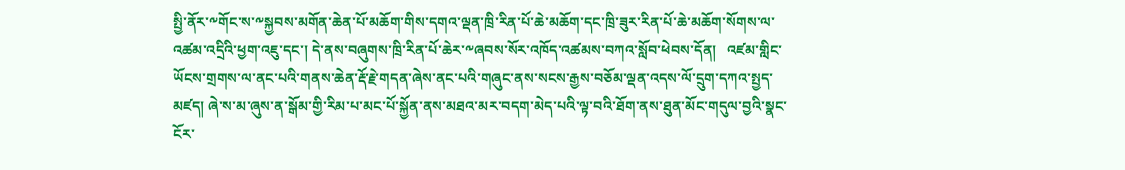སྤྱི་ནོར་༸གོང་ས་༸སྐྱབས་མགོན་ཆེན་པོ་མཆོག་གིས་དགའ་ལྡན་ཁྲི་རིན་པོ་ཆེ་མཆོག་དང་ཁྲི་ཟུར་རིན་པོ་ཆེ་མཆོག་སོགས་ལ་འཚམ་འདྲིའི་ཕྱག་འཇུ་དང་། དེ་ནས་བཞུགས་ཁྲི་རིན་པོ་ཆེར་༸ཞབས་སོར་འཁོད་འཚམས་བཀའ་སློབ་ཕེབས་དོན།   འཛམ་གླིང་ཡོངས་གྲགས་ལ་ནང་པའི་གནས་ཆེན་རྡོ་རྗེ་གདན་ཞེས་ནང་པའི་གཞུང་ནས་སངས་རྒྱས་བཅོམ་ལྡན་འདས་ལོ་དྲུག་དཀའ་སྤྱད་མཛད། ཞེ་ས་མ་ཞུས་ན་སྒོམ་གྱི་རིམ་པ་མང་པོ་སྐྱོན་ནས་མཐའ་མར་བདག་མེད་པའི་ལྟ་བའི་ཐོག་ནས་ཐུན་མོང་གདུལ་བྱའི་སྣང་ངོར་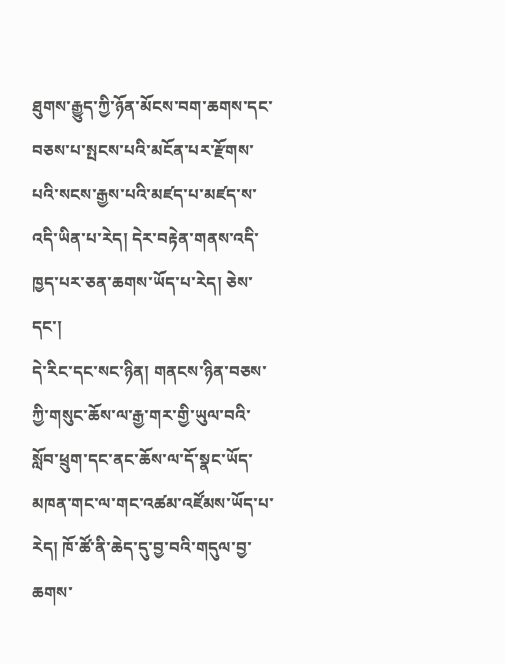ཐུགས་རྒྱུད་ཀྱི་ཉོན་མོངས་བག་ཆགས་དང་བཅས་པ་སྤངས་པའི་མངོན་པར་རྫོགས་པའི་སངས་རྒྱས་པའི་མཛད་པ་མཛད་ས་འདི་ཡིན་པ་རེད། དེར་བརྟེན་གནས་འདི་ཁྱད་པར་ཅན་ཆགས་ཡོད་པ་རེད། ཅེས་དང་།
དེ་རིང་དང་སང་ཉིན། གནངས་ཉིན་བཅས་ཀྱི་གསུང་ཆོས་ལ་རྒྱ་གར་གྱི་ཡུལ་བའི་སློབ་ཕྲུག་དང་ནང་ཆོས་ལ་དོ་སྣང་ཡོད་མཁན་གང་ལ་གང་འཚམ་འཛོམས་ཡོད་པ་རེད། ཁོ་ཚོ་ནི་ཆེད་དུ་བྱ་བའི་གདུལ་བྱ་ཆགས་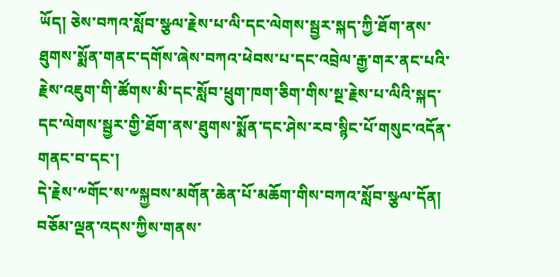ཡོད། ཅེས་བཀའ་སློབ་སྩལ་རྗེས་པ་ལི་དང་ལེགས་སྦྱར་སྐད་ཀྱི་ཐོག་ནས་ཐུགས་སྨོན་གནང་དགོས་ཞེས་བཀའ་ཕེབས་པ་དང་འབྲེལ་རྒྱ་གར་ནང་པའི་རྗེས་འཇུག་གི་ཚོགས་མི་དང་སློབ་ཕྲུག་ཁག་ཅིག་གིས་སྔ་རྗེས་པ་ལིའི་སྐད་དང་ལེགས་སྦྱར་གྱི་ཐོག་ནས་ཐུགས་སྨོན་དང་ཤེས་རབ་སྙིང་པོ་གསུང་འདོན་གནང་བ་དང་།
དེ་རྗེས་༸གོང་ས་༸སྐྱབས་མགོན་ཆེན་པོ་མཆོག་གིས་བཀའ་སློབ་སྩལ་དོན། བཅོམ་ལྡན་འདས་ཀྱིས་གནས་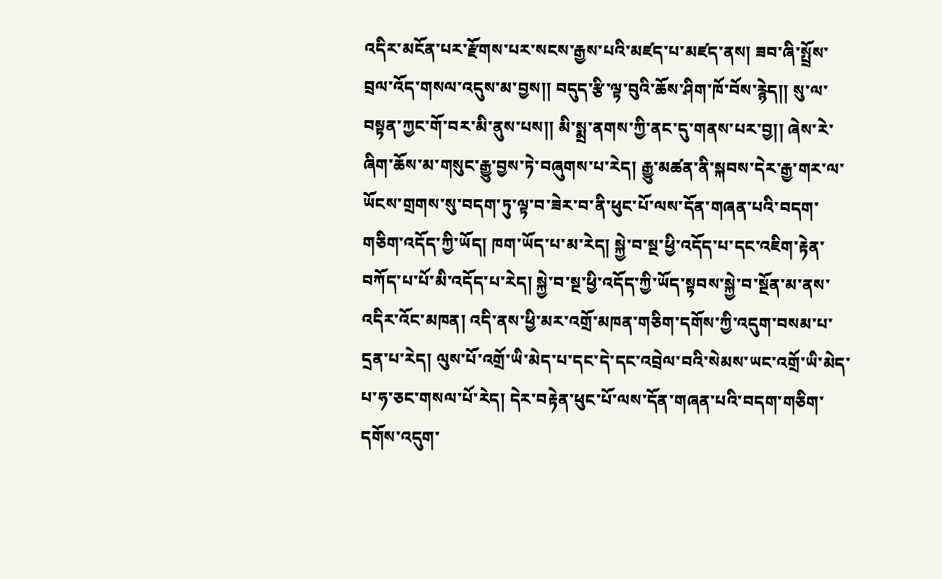འདིར་མངོན་པར་རྫོགས་པར་སངས་རྒྱས་པའི་མཛད་པ་མཛད་ནས། ཟབ་ཞི་སྤྲོས་བྲལ་འོད་གསལ་འདུས་མ་བྱས།། བདུད་རྩི་ལྟ་བུའི་ཆོས་ཤིག་ཁོ་བོས་རྙེད།། སུ་ལ་བསྟན་ཀྱང་གོ་བར་མི་ནུས་པས།། མི་སྨྲ་ནགས་ཀྱི་ནང་དུ་གནས་པར་བྱ།། ཞེས་རེ་ཞིག་ཆོས་མ་གསུང་རྒྱུ་བྱས་ཏེ་བཞུགས་པ་རེད། རྒྱུ་མཚན་ནི་སྐབས་དེར་རྒྱ་གར་ལ་ཡོངས་གྲགས་སུ་བདག་ཏུ་ལྟ་བ་ཟེར་བ་ནི་ཕུང་པོ་ལས་དོན་གཞན་པའི་བདག་གཅིག་འདོད་ཀྱི་ཡོད། ཁག་ཡོད་པ་མ་རེད། སྐྱེ་བ་སྔ་ཕྱི་འདོད་པ་དང་འཇིག་རྟེན་བཀོད་པ་པོ་མི་འདོད་པ་རེད། སྐྱེ་བ་སྔ་ཕྱི་འདོད་ཀྱི་ཡོད་སྟབས་སྐྱེ་བ་སྔོན་མ་ནས་འདིར་འོང་མཁན། འདི་ནས་ཕྱི་མར་འགྲོ་མཁན་གཅིག་དགོས་ཀྱི་འདུག་བསམ་པ་དྲན་པ་རེད། ལུས་པོ་འགྲོ་ཡི་མེད་པ་དང་དེ་དང་འབྲེལ་བའི་སེམས་ཡང་འགྲོ་ཡི་མེད་པ་ཧ་ཅང་གསལ་པོ་རེད། དེར་བརྟེན་ཕུང་པོ་ལས་དོན་གཞན་པའི་བདག་གཅིག་དགོས་འདུག་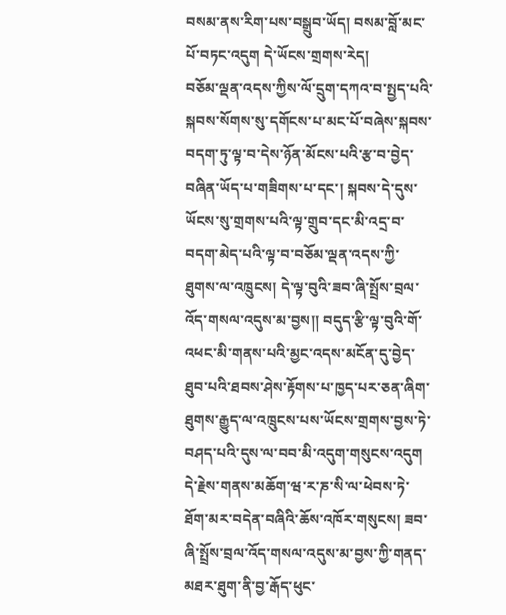བསམ་ནས་རིག་པས་བསྒྲུབ་ཡོད། བསམ་བློ་མང་པོ་བཏང་འདུག དེ་ཡོངས་གྲགས་རེད།
བཅོམ་ལྡན་འདས་ཀྱིས་ལོ་དྲུག་དཀའ་བ་སྤྱད་པའི་སྐབས་སོགས་སུ་དགོངས་པ་མང་པོ་བཞེས་སྐབས་བདག་ཏུ་ལྟ་བ་དེས་ཉོན་མོངས་པའི་རྩ་བ་བྱེད་བཞིན་ཡོད་པ་གཟིགས་པ་དང་། སྐབས་དེ་དུས་ཡོངས་སུ་གྲགས་པའི་ལྟ་གྲུབ་དང་མི་འདྲ་བ་བདག་མེད་པའི་ལྟ་བ་བཅོམ་ལྡན་འདས་ཀྱི་ཐུགས་ལ་འཁྲུངས། དེ་ལྟ་བུའི་ཟབ་ཞི་སྤྲོས་བྲལ་འོད་གསལ་འདུས་མ་བྱས།། བདུད་རྩི་ལྟ་བུའི་གོ་འཕང་མི་གནས་པའི་མྱང་འདས་མངོན་དུ་བྱེད་ཐུབ་པའི་ཐབས་ཤེས་རྟོགས་པ་ཁྱད་པར་ཅན་ཞིག་ཐུགས་རྒྱུད་ལ་འཁྲུངས་པས་ཡོངས་གྲགས་བྱས་ཏེ་བཤད་པའི་དུས་ལ་བབ་མི་འདུག་གསུངས་འདུག
དེ་རྗེས་གནས་མཆོག་ཝ་ར་ཎ་སི་ལ་ཕེབས་ཏེ་ཐོག་མར་བདེན་བཞིའི་ཆོས་འཁོར་གསུངས། ཟབ་ཞི་སྤྲོས་བྲལ་འོད་གསལ་འདུས་མ་བྱས་ཀྱི་གནད་མཐར་ཐུག་ནི་བྱ་རྒོད་ཕུང་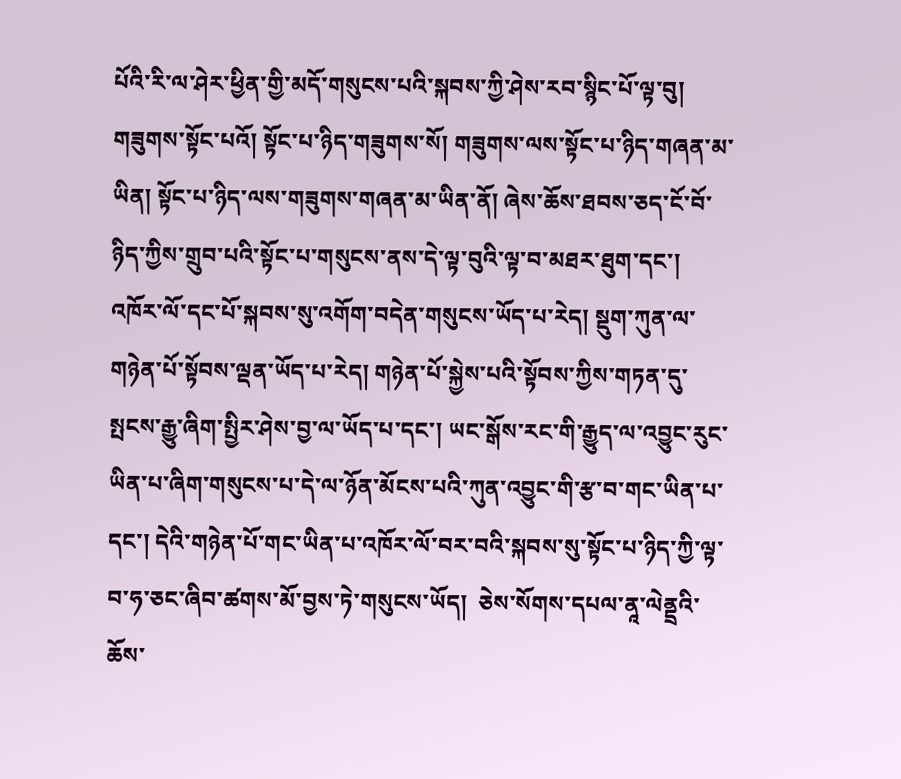པོའི་རི་ལ་ཤེར་ཕྱིན་གྱི་མདོ་གསུངས་པའི་སྐབས་ཀྱི་ཤེས་རབ་སྙིང་པོ་ལྟ་བུ། གཟུགས་སྟོང་པའོ། སྟོང་པ་ཉིད་གཟུགས་སོ། གཟུགས་ལས་སྟོང་པ་ཉིད་གཞན་མ་ཡིན། སྟོང་པ་ཉིད་ལས་གཟུགས་གཞན་མ་ཡིན་ནོ། ཞེས་ཆོས་ཐབས་ཅད་ངོ་བོ་ཉིད་ཀྱིས་གྲུབ་པའི་སྟོང་པ་གསུངས་ནས་དེ་ལྟ་བུའི་ལྟ་བ་མཐར་ཐུག་དང་།  འཁོར་ལོ་དང་པོ་སྐབས་སུ་འགོག་བདེན་གསུངས་ཡོད་པ་རེད། སྡུག་ཀུན་ལ་གཉེན་པོ་སྟོབས་ལྡན་ཡོད་པ་རེད། གཉེན་པོ་སྐྱེས་པའི་སྟོབས་ཀྱིས་གཏན་དུ་སྤངས་རྒྱུ་ཞིག་སྤྱིར་ཤེས་བྱ་ལ་ཡོད་པ་དང་། ཡང་སྒོས་རང་གི་རྒྱུད་ལ་འབྱུང་རུང་ཡིན་པ་ཞིག་གསུངས་པ་དེ་ལ་ཉོན་མོངས་པའི་ཀུན་འབྱུང་གི་རྩ་བ་གང་ཡིན་པ་དང་། དེའི་གཉེན་པོ་གང་ཡིན་པ་འཁོར་ལོ་བར་བའི་སྐབས་སུ་སྟོང་པ་ཉིད་ཀྱི་ལྟ་བ་ཧ་ཅང་ཞིབ་ཚགས་མོ་བྱས་ཏེ་གསུངས་ཡོད།  ཅེས་སོགས་དཔལ་ནཱ་ལེནྡྲའི་ཆོས་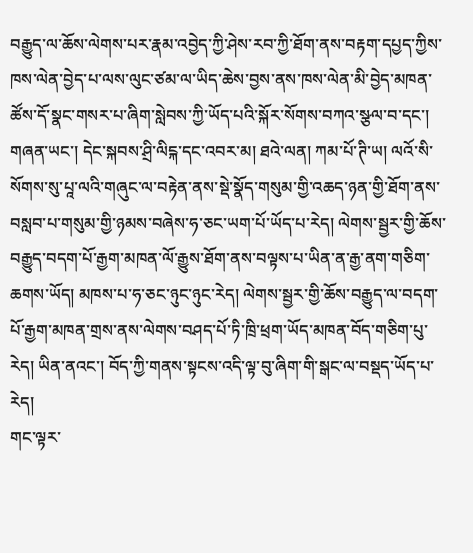བརྒྱུད་ལ་ཆོས་ལེགས་པར་རྣམ་འབྱེད་ཀྱི་ཤེས་རབ་ཀྱི་ཐོག་ནས་བརྟག་དཔྱད་ཀྱིས་ཁས་ལེན་བྱེད་པ་ལས་ལུང་ཙམ་ལ་ཡིད་ཆེས་བྱས་ནས་ཁས་ལེན་མི་བྱེད་མཁན་ཚོས་དོ་སྣང་གསར་པ་ཞིག་སླེབས་ཀྱི་ཡོད་པའི་སྐོར་སོགས་བཀའ་སྩལ་བ་དང་།
གཞན་ཡང་། དེང་སྐབས་ཤྲི་ལིངྐ་དང་འབར་མ། ཐའེ་ལན། ཀམ་པོ་ཊི་ཡ། ལའོ་སི་སོགས་སུ་པཱ་ལའི་གཞུང་ལ་བརྟེན་ནས་སྡེ་སྣོད་གསུམ་གྱི་འཆད་ཉན་གྱི་ཐོག་ནས་བསླབ་པ་གསུམ་གྱི་ཉམས་བཞེས་ཧ་ཅང་ཡག་པོ་ཡོད་པ་རེད། ལེགས་སྦྱར་གྱི་ཆོས་བརྒྱུད་བདག་པོ་རྒྱག་མཁན་ལོ་རྒྱུས་ཐོག་ནས་བལྟས་པ་ཡིན་ན་རྒྱ་ནག་གཅིག་ཆགས་ཡོད། མཁས་པ་ཧ་ཅང་ཉུང་ཉུང་རེད། ལེགས་སྦྱར་གྱི་ཆོས་བརྒྱུད་ལ་བདག་པོ་རྒྱག་མཁན་གྲས་ནས་ལེགས་བཤད་པོ་ཏི་ཁྲི་ཕྲག་ཡོད་མཁན་བོད་གཅིག་པུ་རེད། ཡིན་ནའང་། བོད་ཀྱི་གནས་སྟངས་འདི་ལྟ་བུ་ཞིག་གི་སྒང་ལ་བསྡད་ཡོད་པ་རེད།
གང་ལྟར་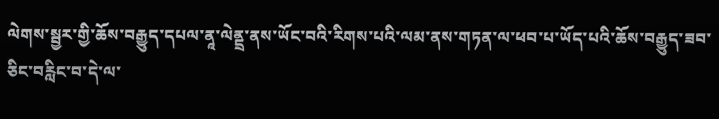ལེགས་སྦྱར་གྱི་ཆོས་བརྒྱུད་དཔལ་ནཱ་ལེནྡྲ་ནས་ཡོང་བའི་རིགས་པའི་ལམ་ནས་གཏན་ལ་ཕབ་པ་ཡོད་པའི་ཆོས་བརྒྱུད་ཟབ་ཅིང་བརླིང་བ་དེ་ལ་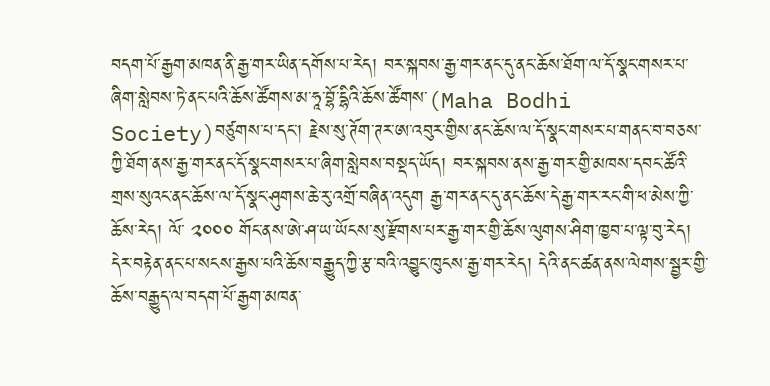བདག་པོ་རྒྱག་མཁན་ནི་རྒྱ་གར་ཡིན་དགོས་པ་རེད། བར་སྐབས་རྒྱ་གར་ནང་དུ་ནང་ཆོས་ཐོག་ལ་དོ་སྣང་གསར་པ་ཞིག་སླེབས་ཏེ་ནང་པའི་ཆོས་ཚོགས་མ་ཧཱ་བྷོ་དྷིའི་ཆོས་ཚོགས་(Maha Bodhi Society)བཙུགས་པ་དང་། རྗེས་སུ་ཊོག་ཊར་ཨ་འབུར་གྱིས་ནང་ཆོས་ལ་དོ་སྣང་གསར་པ་གནང་བ་བཅས་ཀྱི་ཐོག་ནས་རྒྱ་གར་ནང་དོ་སྣང་གསར་པ་ཞིག་སླེབས་བསྡད་ཡོད། བར་སྐབས་ནས་རྒྱ་གར་གྱི་མཁས་དབང་ཚོའི་གྲས་སུའང་ནང་ཆོས་ལ་དོ་སྣང་ཤུགས་ཆེ་རུ་འགྲོ་བཞིན་འདུག རྒྱ་གར་ནང་དུ་ནང་ཆོས་དེ་རྒྱ་གར་རང་གི་ཕ་མེས་ཀྱི་ཆོས་རེད། ལོ་ ༢༠༠༠ གོང་ནས་ཨེ་ཤ་ཡ་ཡོངས་སུ་རྫོགས་པར་རྒྱ་གར་གྱི་ཆོས་ལུགས་ཤིག་ཁྱབ་པ་ལྟ་བུ་རེད། དེར་བརྟེན་ནང་པ་སངས་རྒྱས་པའི་ཆོས་བརྒྱུད་ཀྱི་རྩ་བའི་འབྱུང་ཁུངས་རྒྱ་གར་རེད། དེའི་ནང་ཚན་ནས་ལེགས་སྦྱར་གྱི་ཆོས་བརྒྱུད་ལ་བདག་པོ་རྒྱག་མཁན་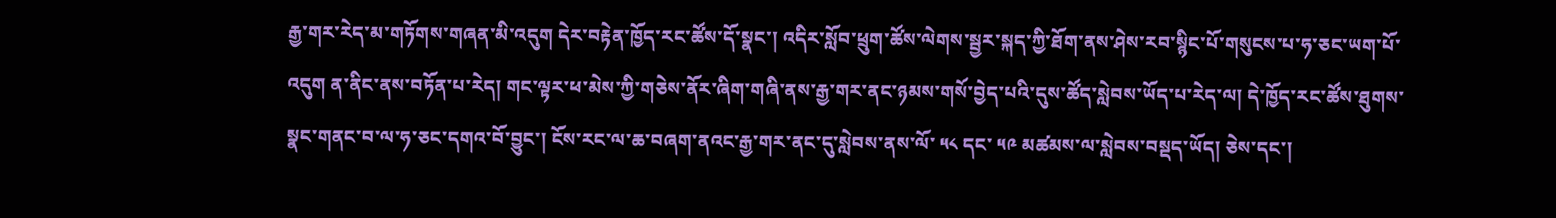རྒྱ་གར་རེད་མ་གཏོགས་གཞན་མི་འདུག དེར་བརྟེན་ཁྱོད་རང་ཚོས་དོ་སྣང་། འདིར་སློབ་ཕྲུག་ཚོས་ལེགས་སྦྱར་སྐད་ཀྱི་ཐོག་ནས་ཤེས་རབ་སྙིང་པོ་གསུངས་པ་ཧ་ཅང་ཡག་པོ་འདུག ན་ནིང་ནས་བཏོན་པ་རེད། གང་ལྟར་ཕ་མེས་ཀྱི་གཅེས་ནོར་ཞིག་གཞི་ནས་རྒྱ་གར་ནང་ཉམས་གསོ་བྱེད་པའི་དུས་ཚོད་སླེབས་ཡོད་པ་རེད་ལ། དེ་ཁྱོད་རང་ཚོས་ཐུགས་སྣང་གནང་བ་ལ་ཧ་ཅང་དགའ་བོ་བྱུང་། ངོས་རང་ལ་ཆ་བཞག་ནའང་རྒྱ་གར་ནང་དུ་སླེབས་ནས་ལོ་ ༥༨ དང་ ༥༩ མཚམས་ལ་སླེབས་བསྡད་ཡོད། ཅེས་དང་།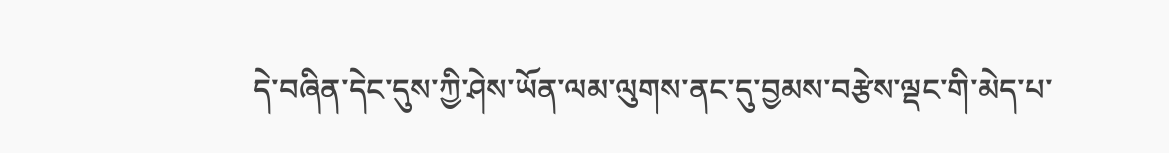དེ་བཞིན་དེང་དུས་ཀྱི་ཤེས་ཡོན་ལམ་ལུགས་ནང་དུ་བྱམས་བརྩེས་ལྡང་གི་མེད་པ་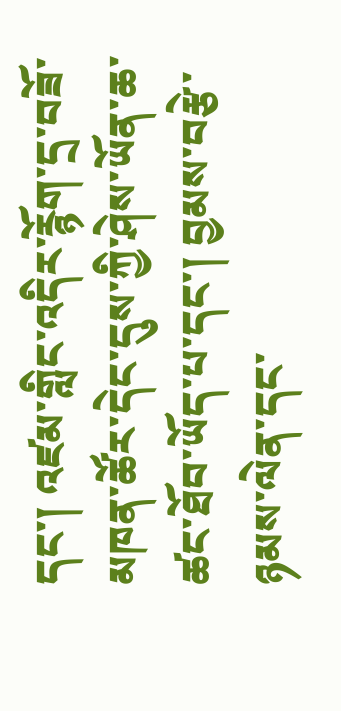དང་། འཛམ་གླིང་འདིར་རྙོག་དྲ་བཟོ་མཁན་ཚོར་དེང་དུས་ཀྱི་ཤེས་ཡོན་ཆ་ཚང་ཐོབ་ཡོད་པ་དང་། བྱམས་བརྩེ་ཉམས་ལེན་དང་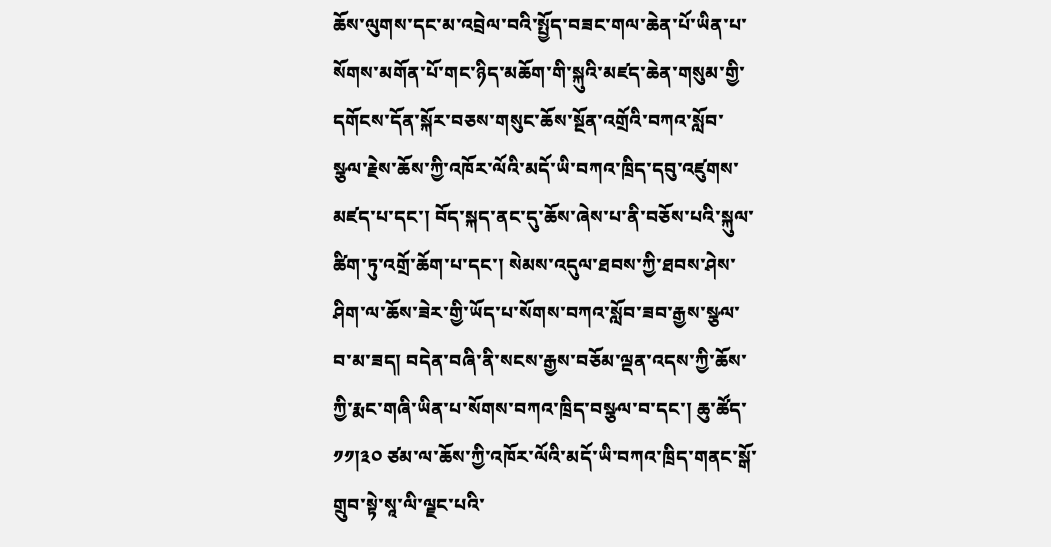ཆོས་ལུགས་དང་མ་འབྲེལ་བའི་སྤྱོད་བཟང་གལ་ཆེན་པོ་ཡིན་པ་སོགས་མགོན་པོ་གང་ཉིད་མཆོག་གི་སྐུའི་མཛད་ཆེན་གསུམ་གྱི་དགོངས་དོན་སྐོར་བཅས་གསུང་ཆོས་སྔོན་འགྲོའི་བཀའ་སློབ་སྩལ་རྗེས་ཆོས་ཀྱི་འཁོར་ལོའི་མདོ་ཡི་བཀའ་ཁྲིད་དབུ་འཛུགས་མཛད་པ་དང་། བོད་སྐད་ནང་དུ་ཆོས་ཞེས་པ་ནི་བཅོས་པའི་སྐུལ་ཚིག་ཏུ་འགྲོ་ཆོག་པ་དང་། སེམས་འདུལ་ཐབས་ཀྱི་ཐབས་ཤེས་ཤིག་ལ་ཆོས་ཟེར་གྱི་ཡོད་པ་སོགས་བཀའ་སློབ་ཟབ་རྒྱས་སྩལ་བ་མ་ཟད། བདེན་བཞི་ནི་སངས་རྒྱས་བཅོམ་ལྡན་འདས་ཀྱི་ཆོས་ཀྱི་རྨང་གཞི་ཡིན་པ་སོགས་བཀའ་ཁྲིད་བསྩལ་བ་དང་། ཆུ་ཚོད་ ༡༡།༣༠ ཙམ་ལ་ཆོས་ཀྱི་འཁོར་ལོའི་མདོ་ཡི་བཀའ་ཁྲིད་གནང་སྒོ་གྲུབ་སྟེ་སཱ་ལི་ལྗང་པའི་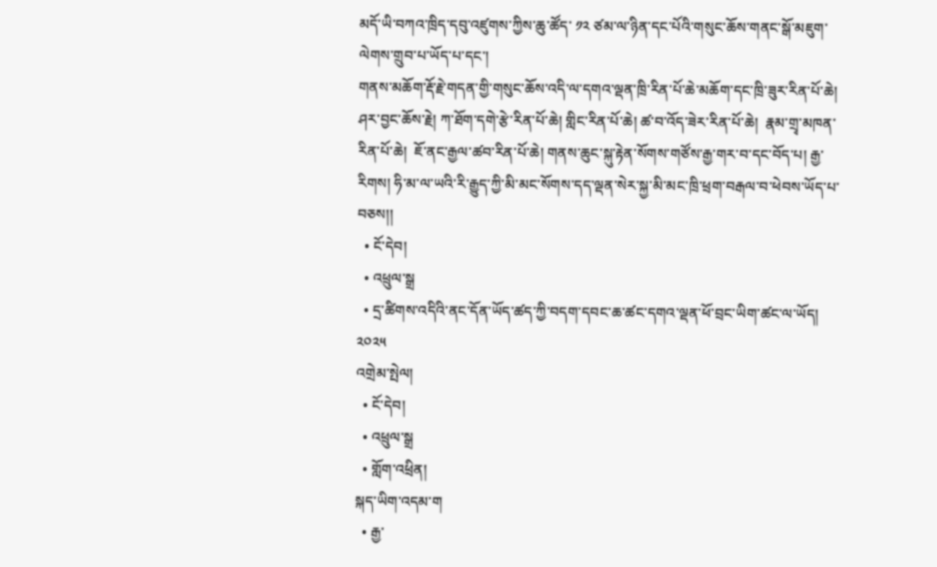མདོ་ཡི་བཀའ་ཁྲིད་དབུ་འཛུགས་ཀྱིས་ཆུ་ཚོད་ ༡༢ ཙམ་ལ་ཉིན་དང་པོའི་གསུང་ཆོས་གནང་སྒོ་མཇུག་ལེགས་གྲུབ་པ་ཡོད་པ་དང་།
གནས་མཆོག་རྡོ་རྗེ་གདན་གྱི་གསུང་ཆོས་འདི་ལ་དགའ་ལྡན་ཁྲི་རིན་པོ་ཆེ་མཆོག་དང་ཁྲི་ཟུར་རིན་པོ་ཆེ། ཤར་བྱང་ཆོས་རྗེ། ཀ་ཐོག་དགེ་རྩེ་རིན་པོ་ཆེ། གླིང་རིན་པོ་ཆེ། ཚ་བ་འོད་ཟེར་རིན་པོ་ཆེ།  རྣམ་གྲྭ་མཁན་རིན་པོ་ཆེ།  ཇོ་ནང་རྒྱལ་ཚབ་རིན་པོ་ཆེ། གནས་ཆུང་སྐུ་རྟེན་སོགས་གཙོས་རྒྱ་གར་བ་དང་བོད་པ། རྒྱ་རིགས། ཧི་མ་ལ་ཡའི་རི་རྒྱུད་ཀྱི་མི་མང་སོགས་དད་ལྡན་སེར་སྐྱ་མི་མང་ཁྲི་ཕྲག་བརྒལ་བ་ཕེབས་ཡོད་པ་བཅས།།
  • ངོ་དེབ།
  • འཕྲུལ་སྒྲ
  • དྲ་ཚིགས་འདིའི་ནང་དོན་ཡོད་ཚད་ཀྱི་བདག་དབང་ཆ་ཚང་དགའ་ལྡན་ཕོ་བྲང་ཡིག་ཚང་ལ་ཡོད། ༢༠༢༥
འགྲེམ་སྤེལ།
  • ངོ་དེབ།
  • འཕྲུལ་སྒྲ
  • གློག་འཕྲིན།
སྐད་ཡིག་འདམ་ག
  • རྒྱ་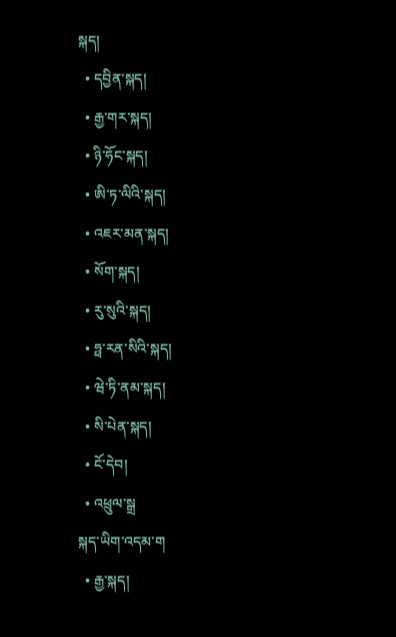སྐད།
  • དབྱིན་སྐད།
  • རྒྱ་གར་སྐད།
  • ཉི་ཧོང་སྐད།
  • ཨི་ཏ་ལིའི་སྐད།
  • འཇར་མན་སྐད།
  • སོག་སྐད།
  • རུ་སུའི་སྐད།
  • ཧྥ་རན་སིའི་སྐད།
  • ཝེ་ཏི་ནམ་སྐད།
  • སི་པེན་སྐད།
  • ངོ་དེབ།
  • འཕྲུལ་སྒྲ
སྐད་ཡིག་འདམ་ག
  • རྒྱ་སྐད།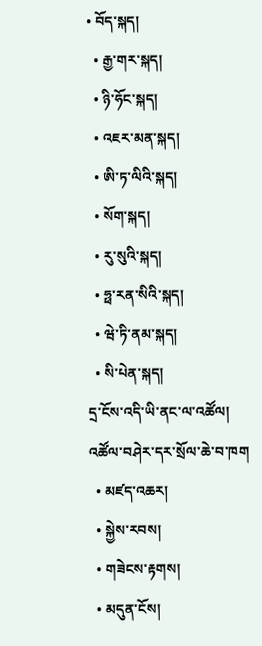• བོད་སྐད།
  • རྒྱ་གར་སྐད།
  • ཉི་ཧོང་སྐད།
  • འཇར་མན་སྐད།
  • ཨི་ཏ་ལིའི་སྐད།
  • སོག་སྐད།
  • རུ་སུའི་སྐད།
  • ཧྥ་རན་སིའི་སྐད།
  • ཝེ་ཏི་ནམ་སྐད།
  • སི་པེན་སྐད།
དྲ་ངོས་འདི་ཡི་ནང་ལ་འཚོལ།
འཚོལ་བཤེར་དར་སྲོལ་ཆེ་བ་ཁག
  • མཛད་འཆར།
  • སྐྱེས་རབས།
  • གཟེངས་རྟགས།
  • མདུན་ངོས།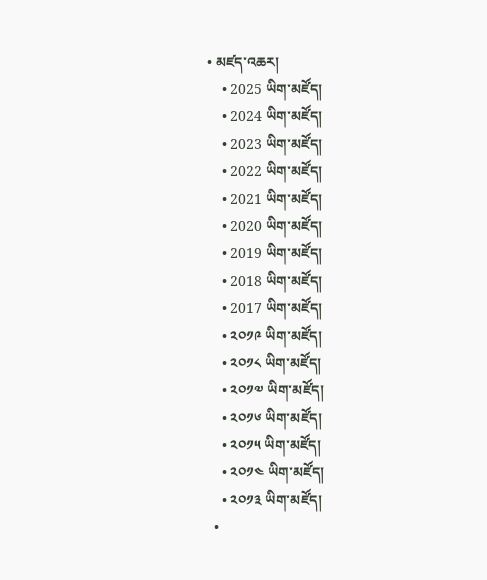• མཛད་འཆར།
    • 2025 ཡིག་མཛོད།
    • 2024 ཡིག་མཛོད།
    • 2023 ཡིག་མཛོད།
    • 2022 ཡིག་མཛོད།
    • 2021 ཡིག་མཛོད།
    • 2020 ཡིག་མཛོད།
    • 2019 ཡིག་མཛོད།
    • 2018 ཡིག་མཛོད།
    • 2017 ཡིག་མཛོད།
    • ༢༠༡༩ ཡིག་མཛོད།
    • ༢༠༡༨ ཡིག་མཛོད།
    • ༢༠༡༧ ཡིག་མཛོད།
    • ༢༠༡༦ ཡིག་མཛོད།
    • ༢༠༡༥ ཡིག་མཛོད།
    • ༢༠༡༤ ཡིག་མཛོད།
    • ༢༠༡༣ ཡིག་མཛོད།
  •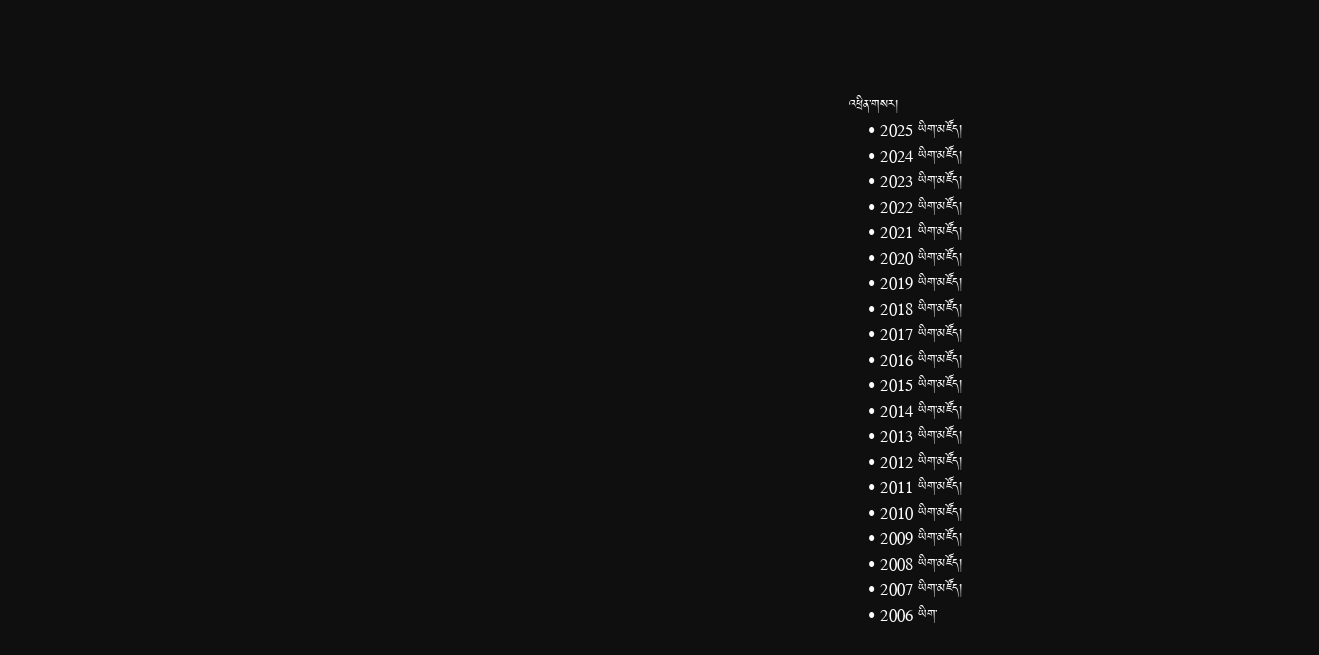འཕྲིན་གསར།
    • 2025 ཡིག་མཛོད།
    • 2024 ཡིག་མཛོད།
    • 2023 ཡིག་མཛོད།
    • 2022 ཡིག་མཛོད།
    • 2021 ཡིག་མཛོད།
    • 2020 ཡིག་མཛོད།
    • 2019 ཡིག་མཛོད།
    • 2018 ཡིག་མཛོད།
    • 2017 ཡིག་མཛོད།
    • 2016 ཡིག་མཛོད།
    • 2015 ཡིག་མཛོད།
    • 2014 ཡིག་མཛོད།
    • 2013 ཡིག་མཛོད།
    • 2012 ཡིག་མཛོད།
    • 2011 ཡིག་མཛོད།
    • 2010 ཡིག་མཛོད།
    • 2009 ཡིག་མཛོད།
    • 2008 ཡིག་མཛོད།
    • 2007 ཡིག་མཛོད།
    • 2006 ཡིག་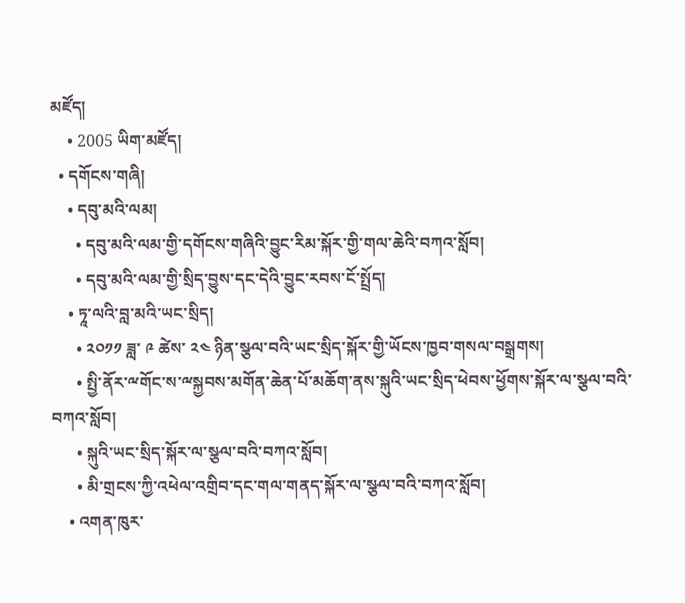མཛོད།
    • 2005 ཡིག་མཛོད།
  • དགོངས་གཞི།
    • དབུ་མའི་ལམ།
      • དབུ་མའི་ལམ་གྱི་དགོངས་གཞིའི་བྱུང་རིམ་སྐོར་གྱི་གལ་ཆེའི་བཀའ་སློབ།
      • དབུ་མའི་ལམ་གྱི་སྲིད་བྱུས་དང་དེའི་བྱུང་རབས་ངོ་སྤྲོད།
    • ཏཱ་ལའི་བླ་མའི་ཡང་སྲིད།
      • ༢༠༡༡ ཟླ་ ༩ ཚེས་ ༢༤ ཉིན་སྩལ་བའི་ཡང་སྲིད་སྐོར་གྱི་ཡོངས་ཁྱབ་གསལ་བསྒྲགས།
      • སྤྱི་ནོར་ྋགོང་ས་ྋསྐྱབས་མགོན་ཆེན་པོ་མཆོག་ནས་སྐུའི་ཡང་སྲིད་ཕེབས་ཕྱོགས་སྐོར་ལ་སྩལ་བའི་བཀའ་སློབ།
      • སྐུའི་ཡང་སྲིད་སྐོར་ལ་སྩལ་བའི་བཀའ་སློབ།
      • མི་གྲངས་ཀྱི་འཕེལ་འགྲིབ་དང་གལ་གནད་སྐོར་ལ་སྩལ་བའི་བཀའ་སློབ།
    • འགན་ཁུར་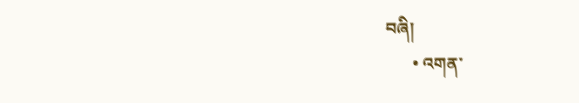བཞི།
      • འགན་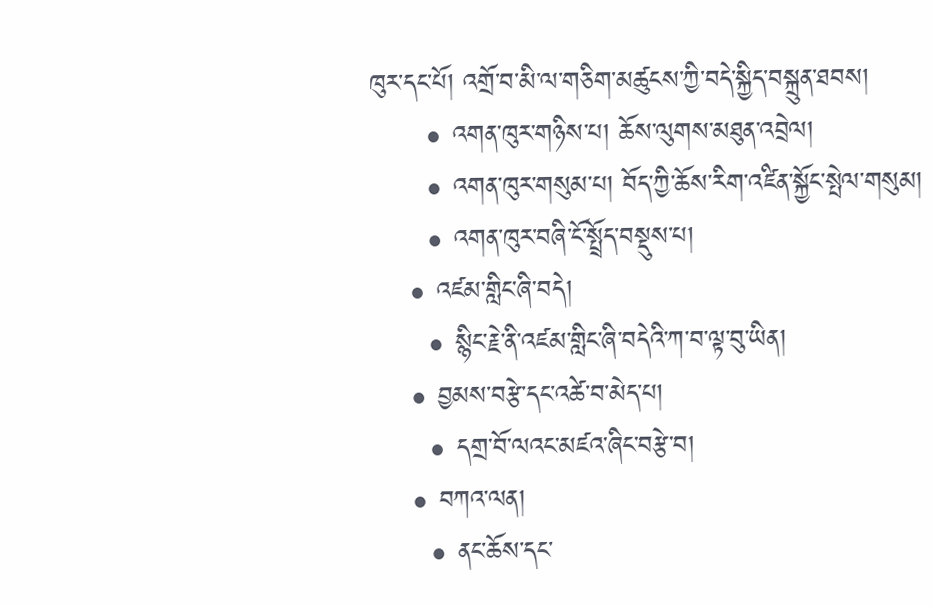ཁུར་དང་པོ། འགྲོ་བ་མི་ལ་གཅིག་མཚུངས་ཀྱི་བདེ་སྐྱིད་བསྐྲུན་ཐབས།
      • འགན་ཁུར་གཉིས་པ། ཆོས་ལུགས་མཐུན་འབྲེལ།
      • འགན་ཁུར་གསུམ་པ། བོད་ཀྱི་ཆོས་རིག་འཛིན་སྐྱོང་སྤེལ་གསུམ།
      • འགན་ཁུར་བཞི་ངོ་སྤྲོད་བསྡུས་པ།
    • འཛམ་གླིང་ཞི་བདེ།
      • སྙིང་རྗེ་ནི་འཛམ་གླིང་ཞི་བདེའི་ཀ་བ་ལྟ་བུ་ཡིན།
    • བྱམས་བརྩེ་དང་འཚེ་བ་མེད་པ།
      • དགྲ་བོ་ལའང་མཛའ་ཞིང་བརྩེ་བ།
    • བཀའ་ལན།
      • ནང་ཆོས་དང་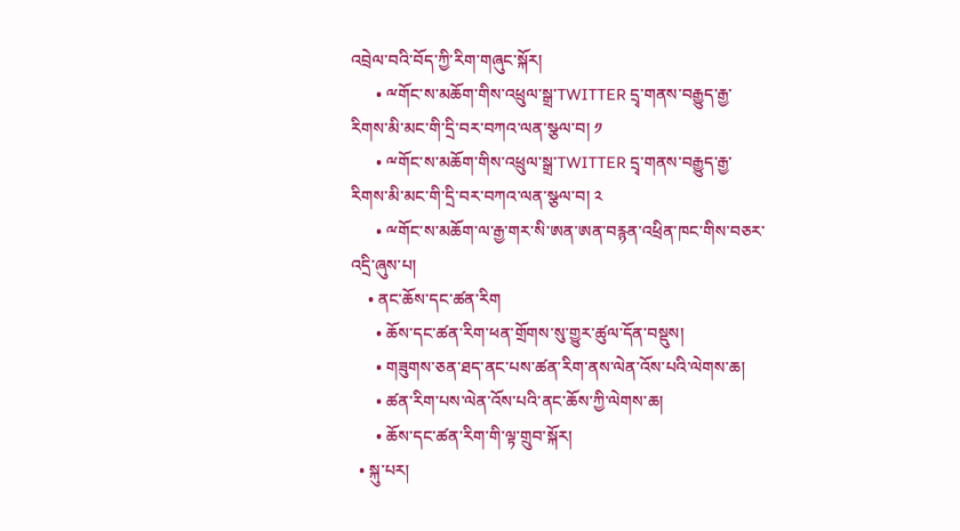འབྲེལ་བའི་བོད་ཀྱི་རིག་གཞུང་སྐོར།
      • ྋགོང་ས་མཆོག་གིས་འཕྲུལ་སྒྲ་TWITTER དྲྭ་གནས་བརྒྱུད་རྒྱ་རིགས་མི་མང་གི་དྲི་བར་བཀའ་ལན་སྩལ་བ། ༡
      • ྋགོང་ས་མཆོག་གིས་འཕྲུལ་སྒྲ་TWITTER དྲྭ་གནས་བརྒྱུད་རྒྱ་རིགས་མི་མང་གི་དྲི་བར་བཀའ་ལན་སྩལ་བ། ༢
      • ྋགོང་ས་མཆོག་ལ་རྒྱ་གར་སི་ཨན་ཨན་བརྙན་འཕྲིན་ཁང་གིས་བཅར་འདྲི་ཞུས་པ།
    • ནང་ཆོས་དང་ཚན་རིག
      • ཆོས་དང་ཚན་རིག་ཕན་གྲོགས་སུ་གྱུར་ཚུལ་དོན་བསྡུས།
      • གཟུགས་ཅན་ཐད་ནང་པས་ཚན་རིག་ནས་ལེན་འོས་པའི་ལེགས་ཆ།
      • ཚན་རིག་པས་ལེན་འོས་པའི་ནང་ཆོས་ཀྱི་ལེགས་ཆ།
      • ཆོས་དང་ཚན་རིག་གི་ལྟ་གྲུབ་སྐོར།
  • སྐུ་པར།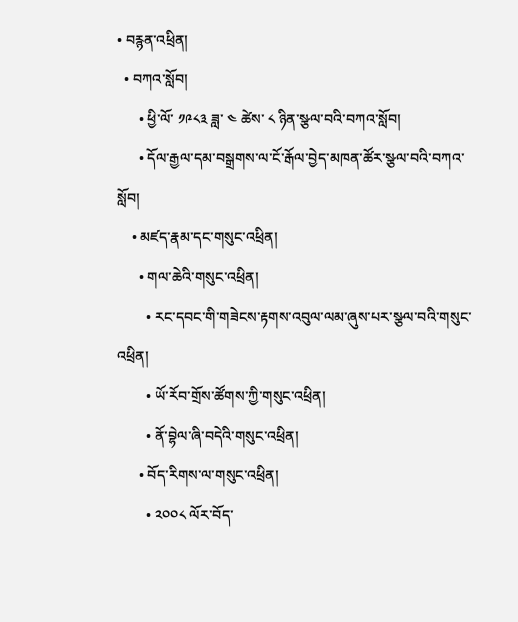• བརྙན་འཕྲིན།
  • བཀའ་སློབ།
      • ཕྱི་ལོ་ ༡༩༨༣ ཟླ་ ༤ ཚེས་ ༨ ཉིན་སྩལ་བའི་བཀའ་སློབ།
      • དོལ་རྒྱལ་དམ་བསྒྲགས་ལ་ངོ་རྒོལ་བྱེད་མཁན་ཚོར་སྩལ་བའི་བཀའ་སློབ།
    • མཛད་རྣམ་དང་གསུང་འཕྲིན།
      • གལ་ཆེའི་གསུང་འཕྲིན།
        • རང་དབང་གི་གཟེངས་རྟགས་འབུལ་ལམ་ཞུས་པར་སྩལ་བའི་གསུང་འཕྲིན།
        • ཡོ་རོབ་གྲོས་ཚོགས་ཀྱི་གསུང་འཕྲིན།
        • ནོ་བྷེལ་ཞི་བདེའི་གསུང་འཕྲིན།
      • བོད་རིགས་ལ་གསུང་འཕྲིན།
        • ༢༠༠༨ ལོར་བོད་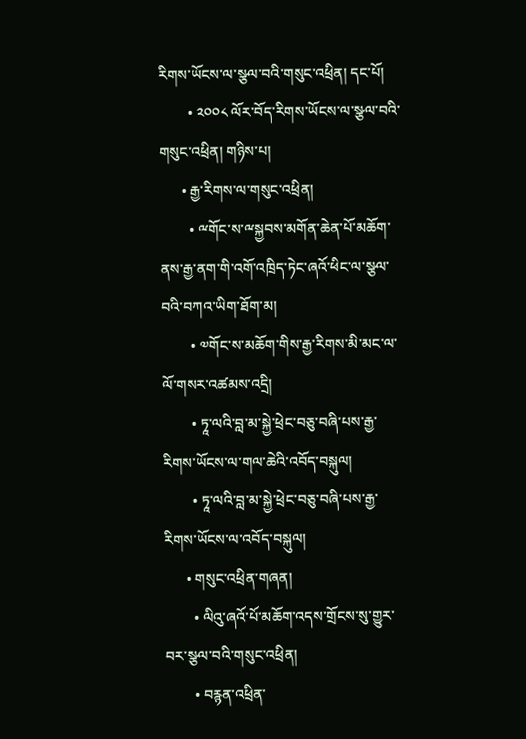རིགས་ཡོངས་ལ་སྩལ་བའི་གསུང་འཕྲིན། དང་པོ།
        • ༢༠༠༨ ལོར་བོད་རིགས་ཡོངས་ལ་སྩལ་བའི་གསུང་འཕྲིན། གཉིས་པ།
      • རྒྱ་རིགས་ལ་གསུང་འཕྲིན།
        • ྋགོང་ས་ྋསྐྱབས་མགོན་ཆེན་པོ་མཆོག་ནས་རྒྱ་ནག་གི་འགོ་འཁྲིད་ཏེང་ཞའོ་ཕིང་ལ་སྩལ་བའི་བཀའ་ཡིག་ཐོག་མ།
        • ༧གོང་ས་མཆོག་གིས་རྒྱ་རིགས་མི་མང་ལ་ལོ་གསར་འཚམས་འདྲི།
        • ཏཱ་ལའི་བླ་མ་སྐྱེ་ཕྲེང་བཅུ་བཞི་པས་རྒྱ་རིགས་ཡོངས་ལ་གལ་ཆེའི་འབོད་བསྐུལ།
        • ཏཱ་ལའི་བླ་མ་སྐྱེ་ཕྲེང་བཅུ་བཞི་པས་རྒྱ་རིགས་ཡོངས་ལ་འབོད་བསྐུལ།
      • གསུང་འཕྲིན་གཞན།
        • ལིའུ་ཞའོ་པོ་མཆོག་འདས་གྲོངས་སུ་གྱུར་བར་སྩལ་བའི་གསུང་འཕྲིན།
        • བརྙན་འཕྲིན་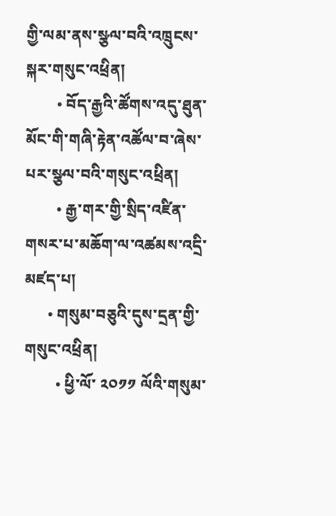གྱི་ལམ་ནས་སྩལ་བའི་འཁྲུངས་སྐར་གསུང་འཕྲིན།
        • བོད་རྒྱའི་ཚོགས་འདུ་ཐུན་མོང་གི་གཞི་རྟེན་འཚོལ་བ་ཞེས་པར་སྩལ་བའི་གསུང་འཕྲིན།
        • རྒྱ་གར་གྱི་སྲིད་འཛིན་གསར་པ་མཆོག་ལ་འཚམས་འདྲི་མཛད་པ།
      • གསུམ་བཅུའི་དུས་དྲན་གྱི་གསུང་འཕྲིན།
        • ཕྱི་ལོ་ ༢༠༡༡ ལོའི་གསུམ་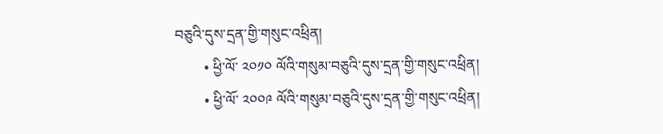བཅུའི་དུས་དྲན་གྱི་གསུང་འཕྲིན།
        • ཕྱི་ལོ་ ༢༠༡༠ ལོའི་གསུམ་བཅུའི་དུས་དྲན་གྱི་གསུང་འཕྲིན།
        • ཕྱི་ལོ་ ༢༠༠༩ ལོའི་གསུམ་བཅུའི་དུས་དྲན་གྱི་གསུང་འཕྲིན།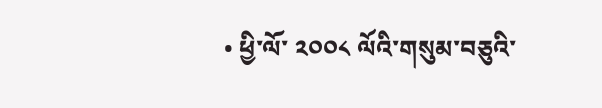• ཕྱི་ལོ་ ༢༠༠༨ ལོའི་གསུམ་བཅུའི་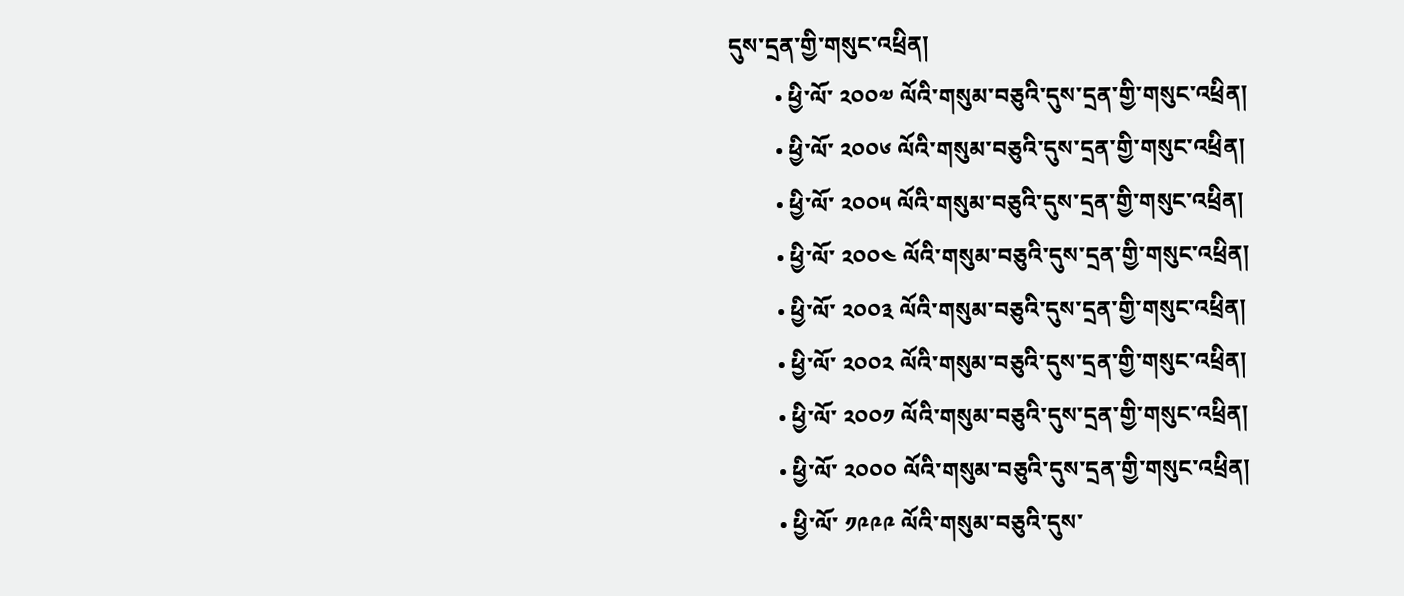དུས་དྲན་གྱི་གསུང་འཕྲིན།
        • ཕྱི་ལོ་ ༢༠༠༧ ལོའི་གསུམ་བཅུའི་དུས་དྲན་གྱི་གསུང་འཕྲིན།
        • ཕྱི་ལོ་ ༢༠༠༦ ལོའི་གསུམ་བཅུའི་དུས་དྲན་གྱི་གསུང་འཕྲིན།
        • ཕྱི་ལོ་ ༢༠༠༥ ལོའི་གསུམ་བཅུའི་དུས་དྲན་གྱི་གསུང་འཕྲིན།
        • ཕྱི་ལོ་ ༢༠༠༤ ལོའི་གསུམ་བཅུའི་དུས་དྲན་གྱི་གསུང་འཕྲིན།
        • ཕྱི་ལོ་ ༢༠༠༣ ལོའི་གསུམ་བཅུའི་དུས་དྲན་གྱི་གསུང་འཕྲིན།
        • ཕྱི་ལོ་ ༢༠༠༢ ལོའི་གསུམ་བཅུའི་དུས་དྲན་གྱི་གསུང་འཕྲིན།
        • ཕྱི་ལོ་ ༢༠༠༡ ལོའི་གསུམ་བཅུའི་དུས་དྲན་གྱི་གསུང་འཕྲིན།
        • ཕྱི་ལོ་ ༢༠༠༠ ལོའི་གསུམ་བཅུའི་དུས་དྲན་གྱི་གསུང་འཕྲིན།
        • ཕྱི་ལོ་ ༡༩༩༩ ལོའི་གསུམ་བཅུའི་དུས་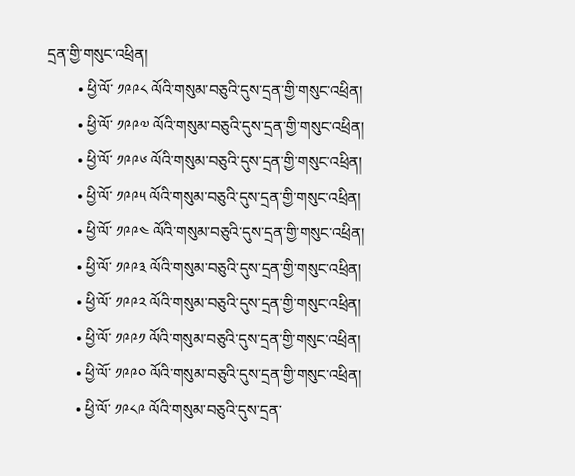དྲན་གྱི་གསུང་འཕྲིན།
        • ཕྱི་ལོ་ ༡༩༩༨ ལོའི་གསུམ་བཅུའི་དུས་དྲན་གྱི་གསུང་འཕྲིན།
        • ཕྱི་ལོ་ ༡༩༩༧ ལོའི་གསུམ་བཅུའི་དུས་དྲན་གྱི་གསུང་འཕྲིན།
        • ཕྱི་ལོ་ ༡༩༩༦ ལོའི་གསུམ་བཅུའི་དུས་དྲན་གྱི་གསུང་འཕྲིན།
        • ཕྱི་ལོ་ ༡༩༩༥ ལོའི་གསུམ་བཅུའི་དུས་དྲན་གྱི་གསུང་འཕྲིན།
        • ཕྱི་ལོ་ ༡༩༩༤ ལོའི་གསུམ་བཅུའི་དུས་དྲན་གྱི་གསུང་འཕྲིན།
        • ཕྱི་ལོ་ ༡༩༩༣ ལོའི་གསུམ་བཅུའི་དུས་དྲན་གྱི་གསུང་འཕྲིན།
        • ཕྱི་ལོ་ ༡༩༩༢ ལོའི་གསུམ་བཅུའི་དུས་དྲན་གྱི་གསུང་འཕྲིན།
        • ཕྱི་ལོ་ ༡༩༩༡ ལོའི་གསུམ་བཅུའི་དུས་དྲན་གྱི་གསུང་འཕྲིན།
        • ཕྱི་ལོ་ ༡༩༩༠ ལོའི་གསུམ་བཅུའི་དུས་དྲན་གྱི་གསུང་འཕྲིན།
        • ཕྱི་ལོ་ ༡༩༨༩ ལོའི་གསུམ་བཅུའི་དུས་དྲན་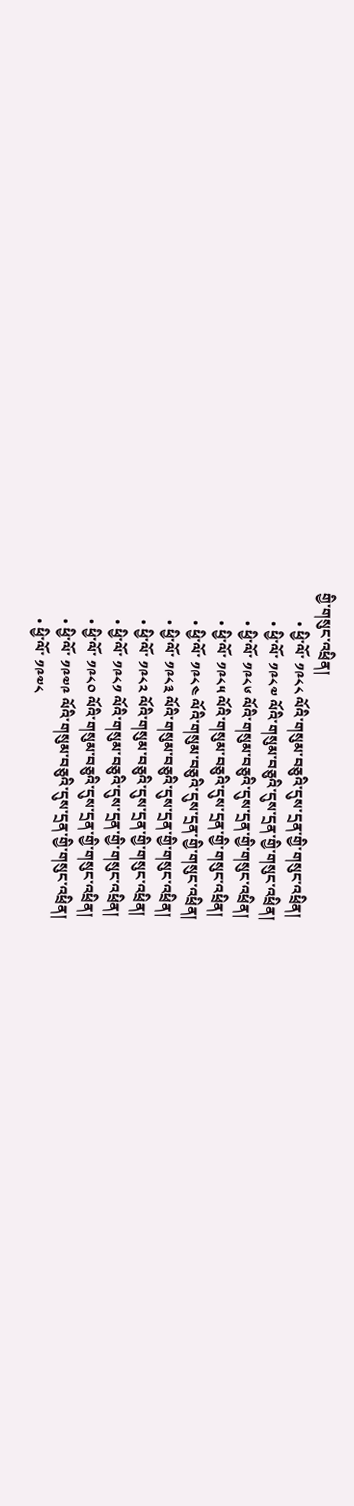གྱི་གསུང་འཕྲིན།
        • ཕྱི་ལོ་ ༡༩༨༨ ལོའི་གསུམ་བཅུའི་དུས་དྲན་གྱི་གསུང་འཕྲིན།
        • ཕྱི་ལོ་ ༡༩༨༧ ལོའི་གསུམ་བཅུའི་དུས་དྲན་གྱི་གསུང་འཕྲིན།
        • ཕྱི་ལོ་ ༡༩༨༦ ལོའི་གསུམ་བཅུའི་དུས་དྲན་གྱི་གསུང་འཕྲིན།
        • ཕྱི་ལོ་ ༡༩༨༥ ལོའི་གསུམ་བཅུའི་དུས་དྲན་གྱི་གསུང་འཕྲིན།
        • ཕྱི་ལོ་ ༡༩༨༤ ལོའི་གསུམ་བཅུའི་དུས་དྲན་གྱི་གསུང་འཕྲིན།
        • ཕྱི་ལོ་ ༡༩༨༣ ལོའི་གསུམ་བཅུའི་དུས་དྲན་གྱི་གསུང་འཕྲིན།
        • ཕྱི་ལོ་ ༡༩༨༢ ལོའི་གསུམ་བཅུའི་དུས་དྲན་གྱི་གསུང་འཕྲིན།
        • ཕྱི་ལོ་ ༡༩༨༡ ལོའི་གསུམ་བཅུའི་དུས་དྲན་གྱི་གསུང་འཕྲིན།
        • ཕྱི་ལོ་ ༡༩༨༠ ལོའི་གསུམ་བཅུའི་དུས་དྲན་གྱི་གསུང་འཕྲིན།
        • ཕྱི་ལོ་ ༡༩༧༩ ལོའི་གསུམ་བཅུའི་དུས་དྲན་གྱི་གསུང་འཕྲིན།
        • ཕྱི་ལོ་ ༡༩༧༨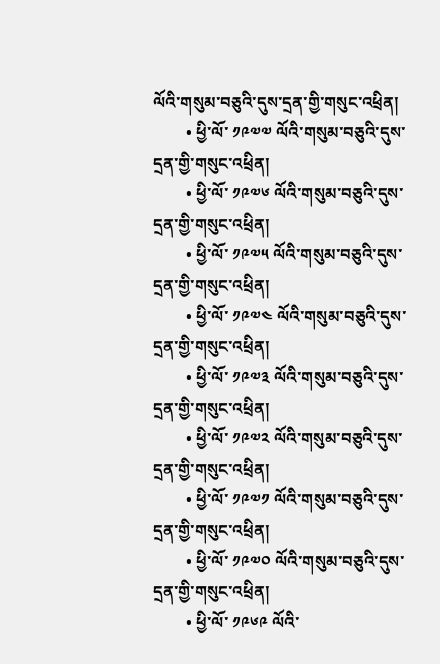ལོའི་གསུམ་བཅུའི་དུས་དྲན་གྱི་གསུང་འཕྲིན།
        • ཕྱི་ལོ་ ༡༩༧༧ ལོའི་གསུམ་བཅུའི་དུས་དྲན་གྱི་གསུང་འཕྲིན།
        • ཕྱི་ལོ་ ༡༩༧༦ ལོའི་གསུམ་བཅུའི་དུས་དྲན་གྱི་གསུང་འཕྲིན།
        • ཕྱི་ལོ་ ༡༩༧༥ ལོའི་གསུམ་བཅུའི་དུས་དྲན་གྱི་གསུང་འཕྲིན།
        • ཕྱི་ལོ་ ༡༩༧༤ ལོའི་གསུམ་བཅུའི་དུས་དྲན་གྱི་གསུང་འཕྲིན།
        • ཕྱི་ལོ་ ༡༩༧༣ ལོའི་གསུམ་བཅུའི་དུས་དྲན་གྱི་གསུང་འཕྲིན།
        • ཕྱི་ལོ་ ༡༩༧༢ ལོའི་གསུམ་བཅུའི་དུས་དྲན་གྱི་གསུང་འཕྲིན།
        • ཕྱི་ལོ་ ༡༩༧༡ ལོའི་གསུམ་བཅུའི་དུས་དྲན་གྱི་གསུང་འཕྲིན།
        • ཕྱི་ལོ་ ༡༩༧༠ ལོའི་གསུམ་བཅུའི་དུས་དྲན་གྱི་གསུང་འཕྲིན།
        • ཕྱི་ལོ་ ༡༩༦༩ ལོའི་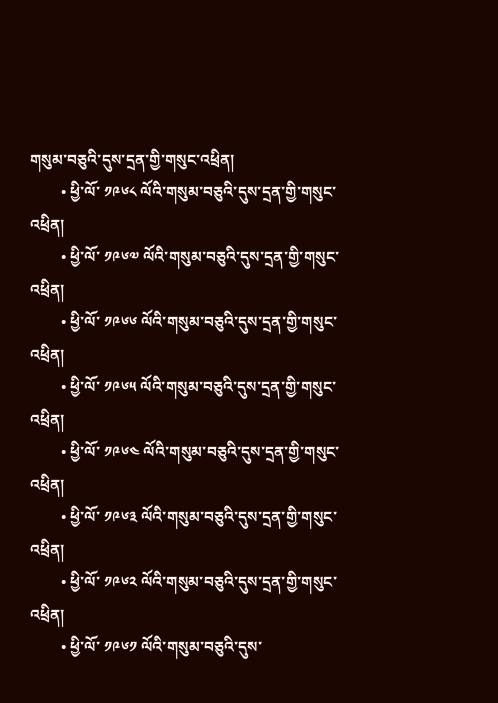གསུམ་བཅུའི་དུས་དྲན་གྱི་གསུང་འཕྲིན།
        • ཕྱི་ལོ་ ༡༩༦༨ ལོའི་གསུམ་བཅུའི་དུས་དྲན་གྱི་གསུང་འཕྲིན།
        • ཕྱི་ལོ་ ༡༩༦༧ ལོའི་གསུམ་བཅུའི་དུས་དྲན་གྱི་གསུང་འཕྲིན།
        • ཕྱི་ལོ་ ༡༩༦༦ ལོའི་གསུམ་བཅུའི་དུས་དྲན་གྱི་གསུང་འཕྲིན།
        • ཕྱི་ལོ་ ༡༩༦༥ ལོའི་གསུམ་བཅུའི་དུས་དྲན་གྱི་གསུང་འཕྲིན།
        • ཕྱི་ལོ་ ༡༩༦༤ ལོའི་གསུམ་བཅུའི་དུས་དྲན་གྱི་གསུང་འཕྲིན།
        • ཕྱི་ལོ་ ༡༩༦༣ ལོའི་གསུམ་བཅུའི་དུས་དྲན་གྱི་གསུང་འཕྲིན།
        • ཕྱི་ལོ་ ༡༩༦༢ ལོའི་གསུམ་བཅུའི་དུས་དྲན་གྱི་གསུང་འཕྲིན།
        • ཕྱི་ལོ་ ༡༩༦༡ ལོའི་གསུམ་བཅུའི་དུས་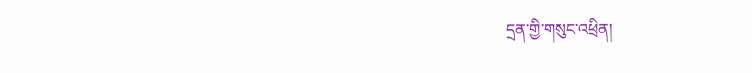དྲན་གྱི་གསུང་འཕྲིན།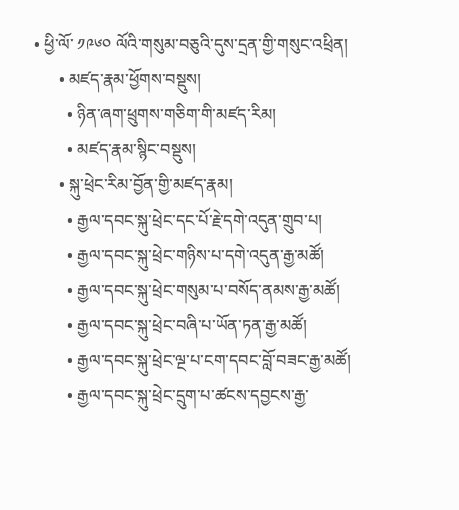• ཕྱི་ལོ་ ༡༩༦༠ ལོའི་གསུམ་བཅུའི་དུས་དྲན་གྱི་གསུང་འཕྲིན།
      • མཛད་རྣམ་ཕྱོགས་བསྡུས།
        • ཉིན་ཞག་ཕྲུགས་གཅིག་གི་མཛད་རིམ།
        • མཛད་རྣམ་སྙིང་བསྡུས།
      • སྐུ་ཕྲེང་རིམ་བྱོན་གྱི་མཛད་རྣམ།
        • རྒྱལ་དབང་སྐུ་ཕྲེང་དང་པོ་རྗེ་དགེ་འདུན་གྲུབ་པ།
        • རྒྱལ་དབང་སྐུ་ཕྲེང་གཉིས་པ་དགེ་འདུན་རྒྱ་མཚོ།
        • རྒྱལ་དབང་སྐུ་ཕྲེང་གསུམ་པ་བསོད་ནམས་རྒྱ་མཚོ།
        • རྒྱལ་དབང་སྐུ་ཕྲེང་བཞི་པ་ཡོན་ཏན་རྒྱ་མཚོ།
        • རྒྱལ་དབང་སྐུ་ཕྲེང་ལྔ་པ་ངག་དབང་བློ་བཟང་རྒྱ་མཚོ།
        • རྒྱལ་དབང་སྐུ་ཕྲེང་དྲུག་པ་ཚངས་དབྱངས་རྒྱ་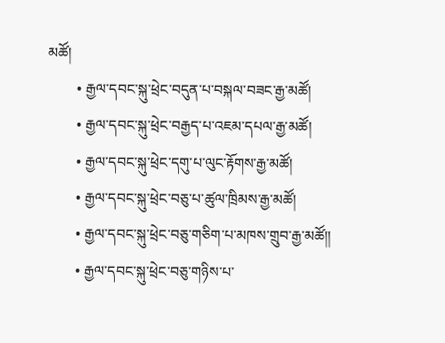མཚོ།
        • རྒྱལ་དབང་སྐུ་ཕྲེང་བདུན་པ་བསྐལ་བཟང་རྒྱ་མཚོ།
        • རྒྱལ་དབང་སྐུ་ཕྲེང་བརྒྱད་པ་འཇམ་དཔལ་རྒྱ་མཚོ།
        • རྒྱལ་དབང་སྐུ་ཕྲེང་དགུ་པ་ལུང་རྟོགས་རྒྱ་མཚོ།
        • རྒྱལ་དབང་སྐུ་ཕྲེང་བཅུ་པ་ཚུལ་ཁྲིམས་རྒྱ་མཚོ།
        • རྒྱལ་དབང་སྐུ་ཕྲེང་བཅུ་གཅིག་པ་མཁས་གྲུབ་རྒྱ་མཚོ།།
        • རྒྱལ་དབང་སྐུ་ཕྲེང་བཅུ་གཉིས་པ་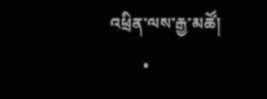འཕྲིན་ལས་རྒྱ་མཚོ།
        •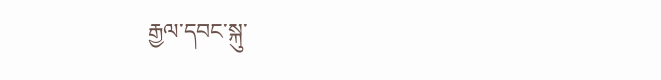རྒྱལ་དབང་སྐུ་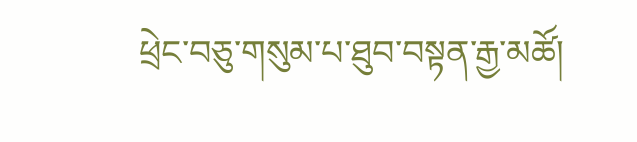ཕྲེང་བཅུ་གསུམ་པ་ཐུབ་བསྟན་རྒྱ་མཚོ།